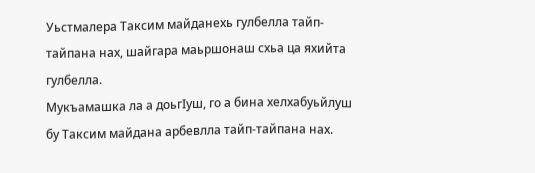Уьстмалера Таксим майданехь гулбелла тайп-тайпана нах, шайгара маьршонаш схьа ца яхийта гулбелла.
Мукъамашка ла а доьгIуш, го а бина хелхабуьйлуш бу Таксим майдана арбевлла тайп-тайпана нах.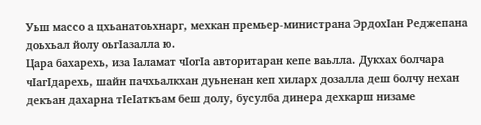Уьш массо а цхьанатоьхнарг, мехкан премьер-министрана ЭрдохIан Реджепана доьхьал йолу оьгIазалла ю.
Цара бахарехь, иза Iаламат чIогIа авторитаран кепе ваьлла. Дукхах болчара чIагIдарехь, шайн пачхьалкхан дуьненан кеп хиларх дозалла деш болчу нехан декъан дахарна тIеIаткъам беш долу, бусулба динера дехкарш низаме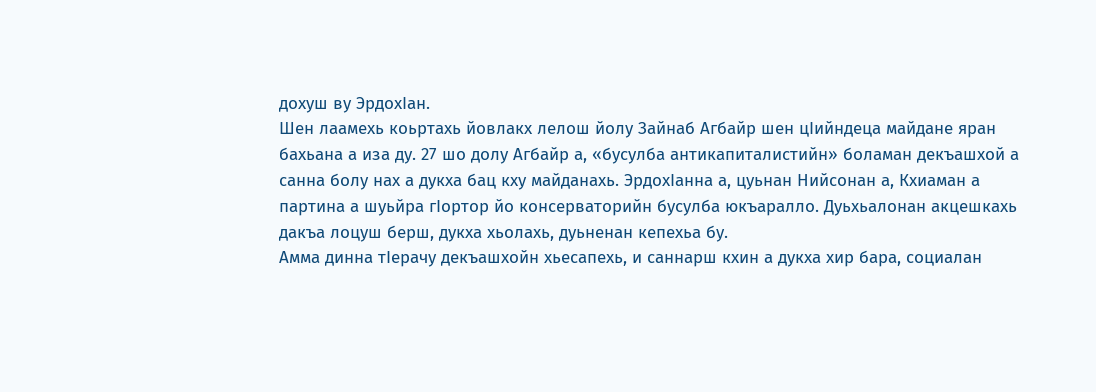дохуш ву ЭрдохIан.
Шен лаамехь коьртахь йовлакх лелош йолу Зайнаб Агбайр шен цIийндеца майдане яран бахьана а иза ду. 27 шо долу Агбайр а, «бусулба антикапиталистийн» боламан декъашхой а санна болу нах а дукха бац кху майданахь. ЭрдохIанна а, цуьнан Нийсонан а, Кхиаман а партина а шуьйра гIортор йо консерваторийн бусулба юкъаралло. Дуьхьалонан акцешкахь дакъа лоцуш берш, дукха хьолахь, дуьненан кепехьа бу.
Амма динна тIерачу декъашхойн хьесапехь, и саннарш кхин а дукха хир бара, социалан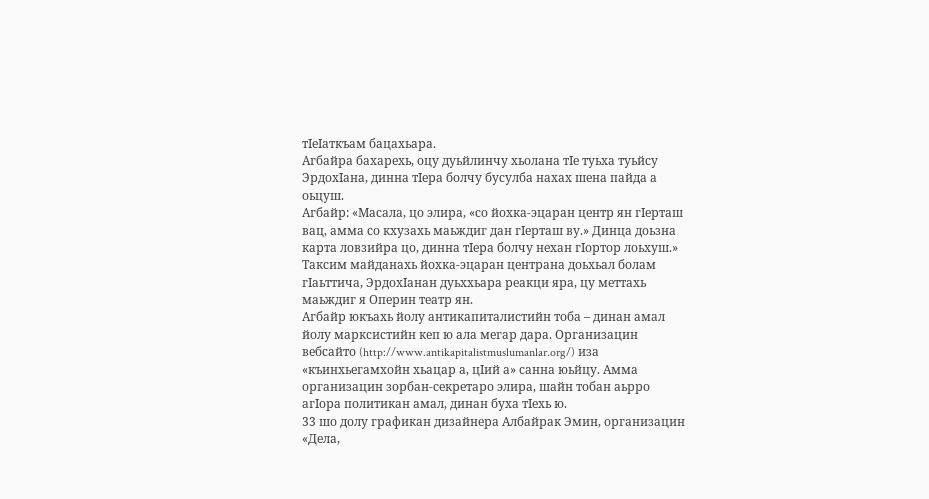тIеIаткъам бацахьара.
Агбайра бахарехь, оцу дуьйлинчу хьолана тIе туьха туьйсу ЭрдохIана, динна тIера болчу бусулба нахах шена пайда а оьцуш.
Агбайр: «Масала, цо элира, «со йохка-эцаран центр ян гIерташ вац, амма со кхузахь маьждиг дан гIерташ ву.» Динца доьзна карта ловзийра цо, динна тIера болчу нехан гIортор лоьхуш.»
Таксим майданахь йохка-эцаран центрана доьхьал болам гIаьттича, ЭрдохIанан дуьххьара реакци яра, цу меттахь маьждиг я Оперин театр ян.
Агбайр юкъахь йолу антикапиталистийн тоба – динан амал йолу марксистийн кеп ю ала мегар дара. Организацин вебсайто (http://www.antikapitalistmuslumanlar.org/) иза «къинхьегамхойн хьацар а, цIий а» санна юьйцу. Амма организацин зорбан-секретаро элира, шайн тобан аьрро агIора политикан амал, динан буха тIехь ю.
33 шо долу графикан дизайнера Албайрак Эмин, организацин «Дела,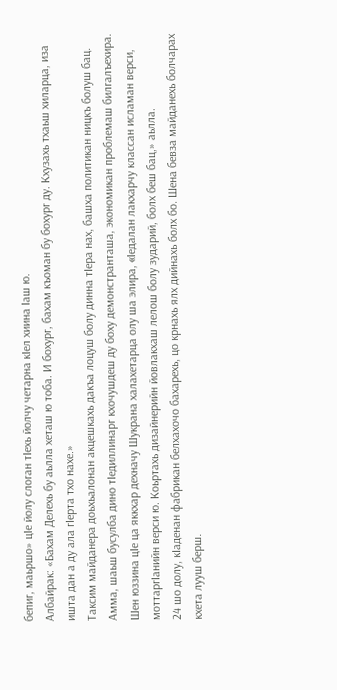бепиг, маьршо» цIе йолу слоган тIехь йолчу четарна кIел хиина Iаш ю.
Албайрак: «Бахам Делехь бу аьлла хеташ ю тоба. И бохург, бахам къоман бу бохург ду. Кхузахь тхаьш хиларца, иза ишта дан а ду ала гIерта тхо нахе.»
Таксим майданера доьхьалонан акцешкахь дакъа лоцуш болу динна тIера нах, башха политикан ницкъ болуш бац.
Амма, шаьш бусулба дино тIедиллинарг кхочушдеш ду боху демонстранташа, экономикан проблемаш билгалъехира.
Шен юззина цIе ца яккхар дехначу Шукрана халахетарца олу ша элира, «Iедалан лакхарчу классан исламан верси, моттаргIанийн верси ю. Коьртахь дизайнерийн йовлакхаш лелош болу зударий, болх беш бац,» аьлла.
24 шо долу, кIаденан фабрикан белхахочо бахарехь, цо крнахь ялх дийнахь болх бо. Шена бевза майданехь болчарах кхета лууш берш.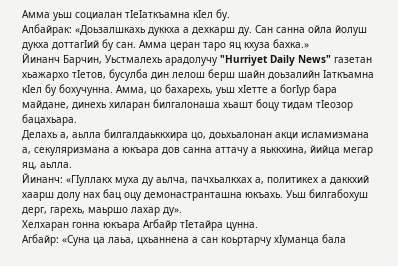Амма уьш социалан тIеIаткъамна кIел бу.
Албайрак: «Доьзалшкахь дуккха а дехкарш ду. Сан санна ойла йолуш дукха доттагIий бу сан. Амма церан таро яц кхуза бахка.»
Йинанч Барчин, Уьстмалехь арадолучу "Hurriyet Daily News" газетан хьажархо тIетов, бусулба дин лелош берш шайн доьзалийн Iаткъамна кIел бу бохучунна. Амма, цо бахарехь, уьш хIетте а богIур бара майдане, динехь хиларан билгалонаша хьашт боцу тидам тIеозор бацахьара.
Делахь а, аьлла билгалдаьккхира цо, доьхьалонан акци исламизмана а, секуляризмана а юкъара дов санна аттачу а яьккхина, йийца мегар яц, аьлла.
Йинанч: «ГIуллакх муха ду аьлча, пачхьалкхах а, политикех а даккхий хаарш долу нах бац оцу демонастранташна юкъахь. Уьш билгабохуш дерг, гарехь, маьршо лахар ду».
Хелхаран гонна юкъара Агбайр тIетайра цунна.
Агбайр: «Суна ца лаьа, цхьаннена а сан коьртарчу хIуманца бала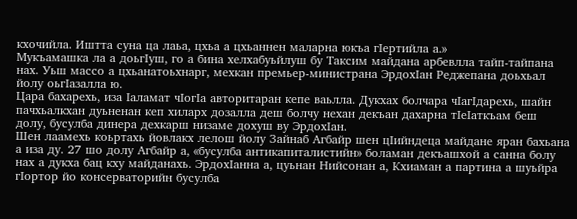кхочийла. Иштта суна ца лаьа, цхьа а цхьаннен маларна юкъа гIертийла а.»
Мукъамашка ла а доьгIуш, го а бина хелхабуьйлуш бу Таксим майдана арбевлла тайп-тайпана нах. Уьш массо а цхьанатоьхнарг, мехкан премьер-министрана ЭрдохIан Реджепана доьхьал йолу оьгIазалла ю.
Цара бахарехь, иза Iаламат чIогIа авторитаран кепе ваьлла. Дукхах болчара чIагIдарехь, шайн пачхьалкхан дуьненан кеп хиларх дозалла деш болчу нехан декъан дахарна тIеIаткъам беш долу, бусулба динера дехкарш низаме дохуш ву ЭрдохIан.
Шен лаамехь коьртахь йовлакх лелош йолу Зайнаб Агбайр шен цIийндеца майдане яран бахьана а иза ду. 27 шо долу Агбайр а, «бусулба антикапиталистийн» боламан декъашхой а санна болу нах а дукха бац кху майданахь. ЭрдохIанна а, цуьнан Нийсонан а, Кхиаман а партина а шуьйра гIортор йо консерваторийн бусулба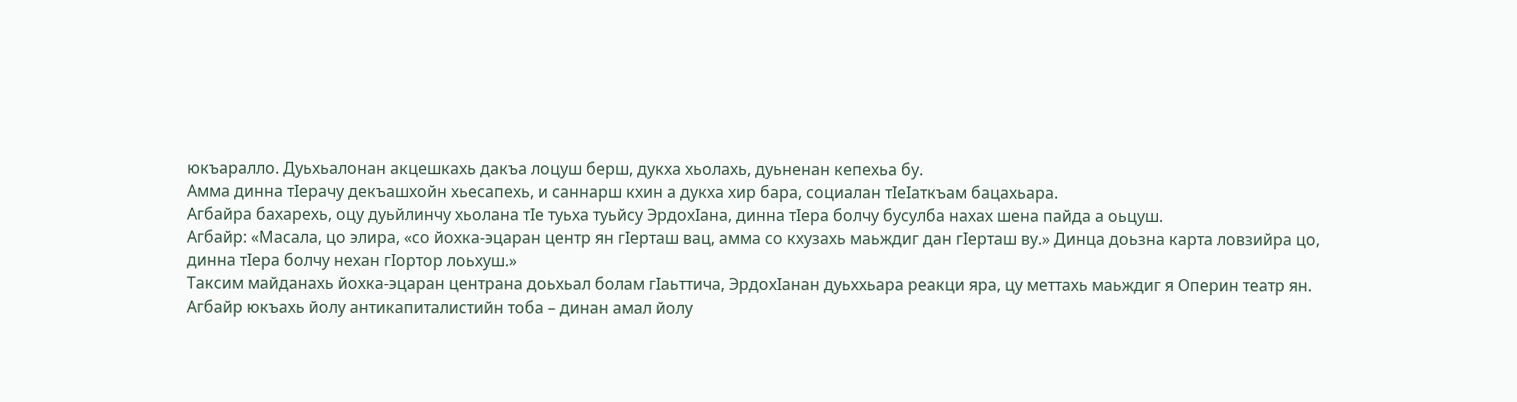юкъаралло. Дуьхьалонан акцешкахь дакъа лоцуш берш, дукха хьолахь, дуьненан кепехьа бу.
Амма динна тIерачу декъашхойн хьесапехь, и саннарш кхин а дукха хир бара, социалан тIеIаткъам бацахьара.
Агбайра бахарехь, оцу дуьйлинчу хьолана тIе туьха туьйсу ЭрдохIана, динна тIера болчу бусулба нахах шена пайда а оьцуш.
Агбайр: «Масала, цо элира, «со йохка-эцаран центр ян гIерташ вац, амма со кхузахь маьждиг дан гIерташ ву.» Динца доьзна карта ловзийра цо, динна тIера болчу нехан гIортор лоьхуш.»
Таксим майданахь йохка-эцаран центрана доьхьал болам гIаьттича, ЭрдохIанан дуьххьара реакци яра, цу меттахь маьждиг я Оперин театр ян.
Агбайр юкъахь йолу антикапиталистийн тоба – динан амал йолу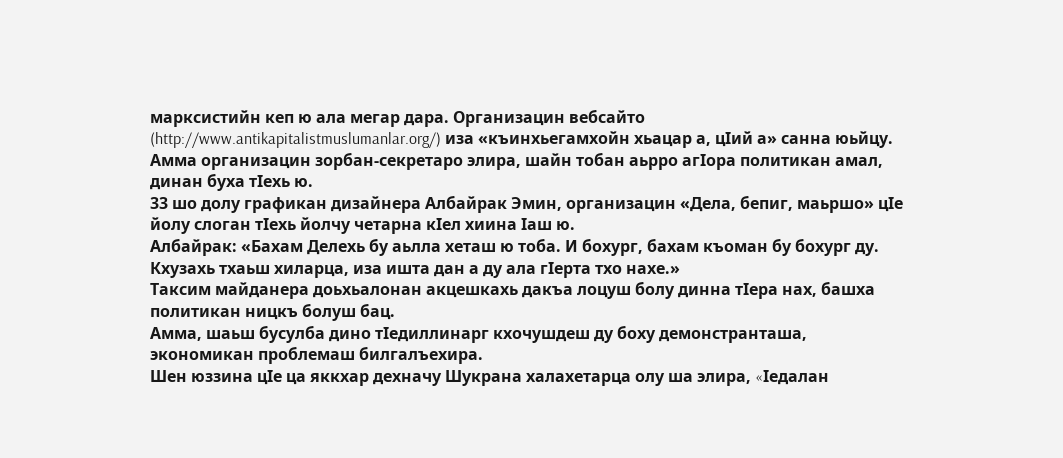марксистийн кеп ю ала мегар дара. Организацин вебсайто (http://www.antikapitalistmuslumanlar.org/) иза «къинхьегамхойн хьацар а, цIий а» санна юьйцу. Амма организацин зорбан-секретаро элира, шайн тобан аьрро агIора политикан амал, динан буха тIехь ю.
33 шо долу графикан дизайнера Албайрак Эмин, организацин «Дела, бепиг, маьршо» цIе йолу слоган тIехь йолчу четарна кIел хиина Iаш ю.
Албайрак: «Бахам Делехь бу аьлла хеташ ю тоба. И бохург, бахам къоман бу бохург ду. Кхузахь тхаьш хиларца, иза ишта дан а ду ала гIерта тхо нахе.»
Таксим майданера доьхьалонан акцешкахь дакъа лоцуш болу динна тIера нах, башха политикан ницкъ болуш бац.
Амма, шаьш бусулба дино тIедиллинарг кхочушдеш ду боху демонстранташа, экономикан проблемаш билгалъехира.
Шен юззина цIе ца яккхар дехначу Шукрана халахетарца олу ша элира, «Iедалан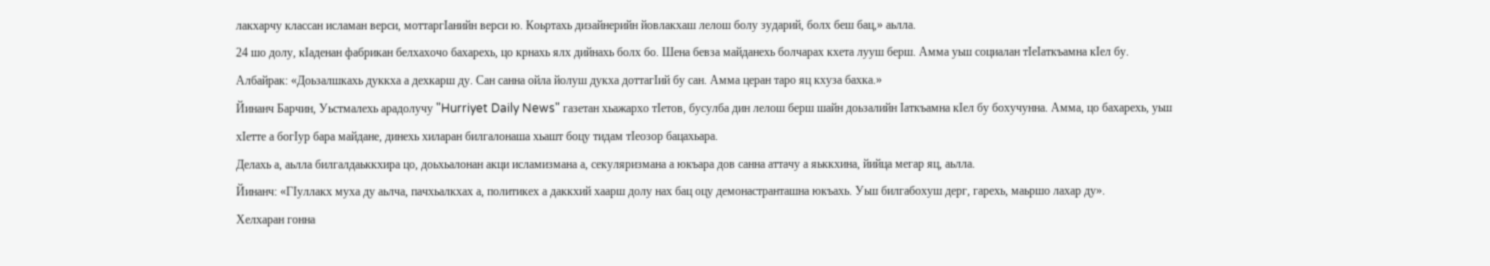лакхарчу классан исламан верси, моттаргIанийн верси ю. Коьртахь дизайнерийн йовлакхаш лелош болу зударий, болх беш бац,» аьлла.
24 шо долу, кIаденан фабрикан белхахочо бахарехь, цо крнахь ялх дийнахь болх бо. Шена бевза майданехь болчарах кхета лууш берш. Амма уьш социалан тIеIаткъамна кIел бу.
Албайрак: «Доьзалшкахь дуккха а дехкарш ду. Сан санна ойла йолуш дукха доттагIий бу сан. Амма церан таро яц кхуза бахка.»
Йинанч Барчин, Уьстмалехь арадолучу "Hurriyet Daily News" газетан хьажархо тIетов, бусулба дин лелош берш шайн доьзалийн Iаткъамна кIел бу бохучунна. Амма, цо бахарехь, уьш хIетте а богIур бара майдане, динехь хиларан билгалонаша хьашт боцу тидам тIеозор бацахьара.
Делахь а, аьлла билгалдаьккхира цо, доьхьалонан акци исламизмана а, секуляризмана а юкъара дов санна аттачу а яьккхина, йийца мегар яц, аьлла.
Йинанч: «ГIуллакх муха ду аьлча, пачхьалкхах а, политикех а даккхий хаарш долу нах бац оцу демонастранташна юкъахь. Уьш билгабохуш дерг, гарехь, маьршо лахар ду».
Хелхаран гонна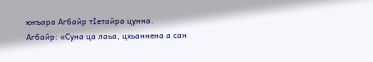юкъара Агбайр тIетайра цунна.
Агбайр: «Суна ца лаьа, цхьаннена а сан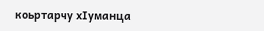коьртарчу хIуманца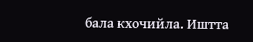бала кхочийла. Иштта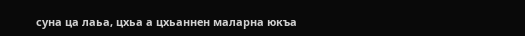суна ца лаьа, цхьа а цхьаннен маларна юкъа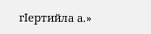гIертийла а.»